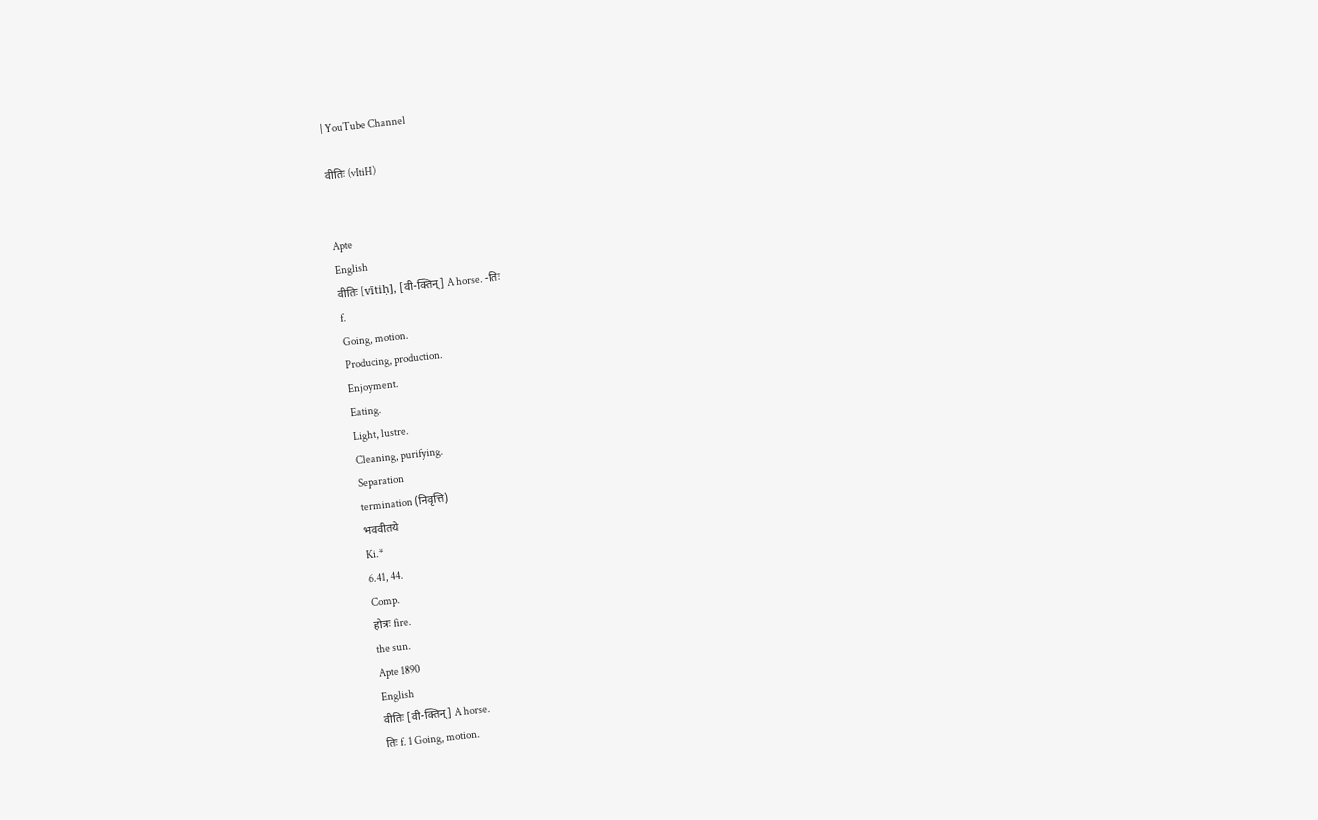| YouTube Channel

वीतिः (vItiH)


Apte
English
वीतिः [vītiḥ], [वी-क्तिन्] A horse. -तिः
f.
Going, motion.
Producing, production.
Enjoyment.
Eating.
Light, lustre.
Cleaning, purifying.
Separation
termination (निवृत्ति)
भववीतये
Ki.*
6.41, 44.
Comp.
होत्रः fire.
the sun.
Apte 1890
English
वीतिः [वी-क्तिन्] A horse.
तिः f. 1 Going, motion.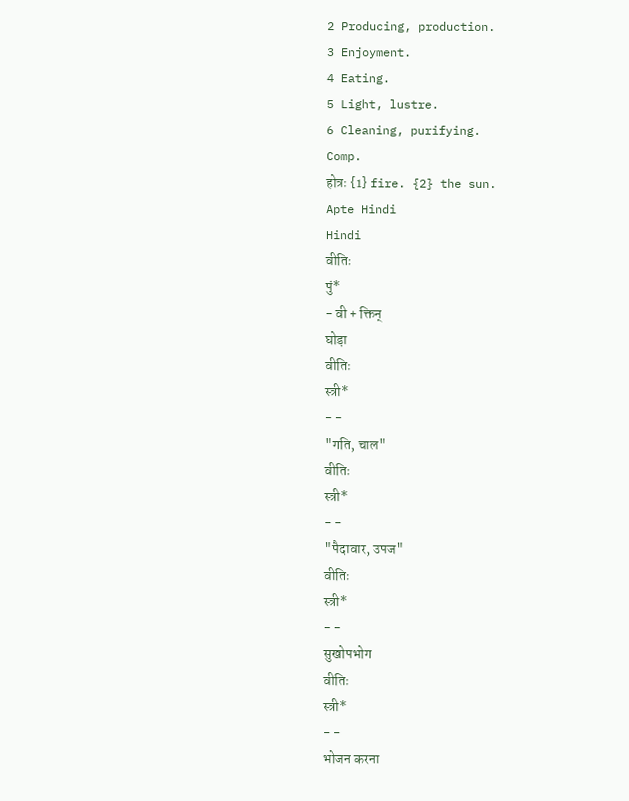2 Producing, production.
3 Enjoyment.
4 Eating.
5 Light, lustre.
6 Cleaning, purifying.
Comp.
होत्रः {1} fire. {2} the sun.
Apte Hindi
Hindi
वीतिः
पुं*
- वी + क्तिन्
घोड़ा
वीतिः
स्त्री*
- -
"गति, चाल"
वीतिः
स्त्री*
- -
"पैदावार, उपज"
वीतिः
स्त्री*
- -
सुखोपभोग
वीतिः
स्त्री*
- -
भोजन करना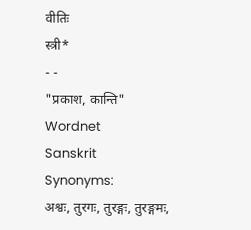वीतिः
स्त्री*
- -
"प्रकाश, कान्ति"
Wordnet
Sanskrit
Synonyms:
अश्वः, तुरगः, तुरङ्गः, तुरङ्गमः,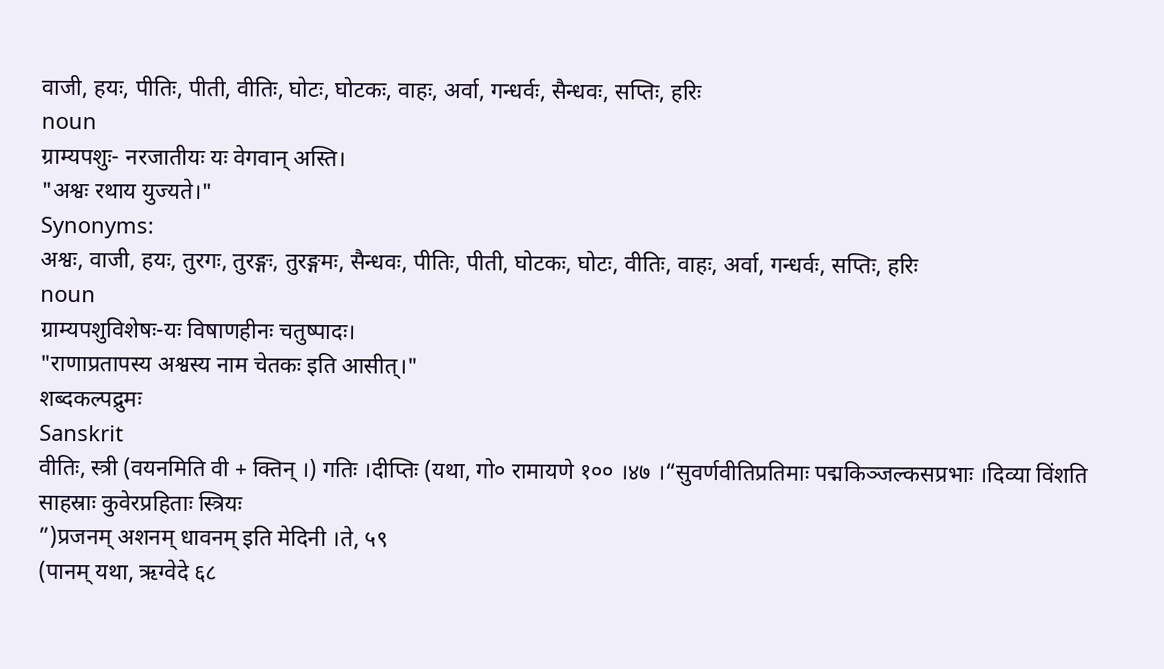वाजी, हयः, पीतिः, पीती, वीतिः, घोटः, घोटकः, वाहः, अर्वा, गन्धर्वः, सैन्धवः, सप्तिः, हरिः
noun
ग्राम्यपशुः- नरजातीयः यः वेगवान् अस्ति।
"अश्वः रथाय युज्यते।"
Synonyms:
अश्वः, वाजी, हयः, तुरगः, तुरङ्गः, तुरङ्गमः, सैन्धवः, पीतिः, पीती, घोटकः, घोटः, वीतिः, वाहः, अर्वा, गन्धर्वः, सप्तिः, हरिः
noun
ग्राम्यपशुविशेषः-यः विषाणहीनः चतुष्पादः।
"राणाप्रतापस्य अश्वस्य नाम चेतकः इति आसीत्।"
शब्दकल्पद्रुमः
Sanskrit
वीतिः, स्त्री (वयनमिति वी + क्तिन् ।) गतिः ।दीप्तिः (यथा, गो० रामायणे १०० ।४७ ।“सुवर्णवीतिप्रतिमाः पद्मकिञ्जल्कसप्रभाः ।दिव्या विंशति साहस्राः कुवेरप्रहिताः स्त्रियः
”)प्रजनम् अशनम् धावनम् इति मेदिनी ।ते, ५९
(पानम् यथा, ऋग्वेदे ६८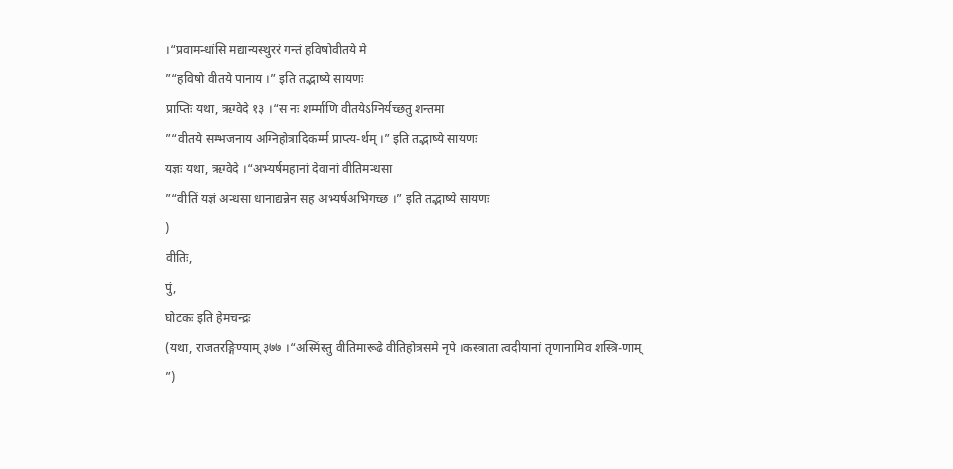।“प्रवामन्धांसि मद्यान्यस्थुररं गन्तं हविषोवीतये मे
”“हविषो वीतये पानाय ।” इति तद्भाष्ये सायणः
प्राप्तिः यथा, ऋग्वेदे १३ ।“स नः शर्म्माणि वीतयेऽग्निर्यच्छतु शन्तमा
”“वीतये सम्भजनाय अग्निहोत्रादिकर्म्म प्राप्त्य-र्थम् ।” इति तद्भाष्ये सायणः
यज्ञः यथा, ऋग्वेदे ।“अभ्यर्षमहानां देवानां वीतिमन्धसा
”“वीतिं यज्ञं अन्धसा धानाद्यन्नेन सह अभ्यर्षअभिगच्छ ।” इति तद्भाष्ये सायणः
)
वीतिः,
पुं,
घोटकः इति हेमचन्द्रः
(यथा, राजतरङ्गिण्याम् ३७७ ।“अस्मिंस्तु वीतिमारूढे वीतिहोत्रसमे नृपे ।कस्त्राता त्वदीयानां तृणानामिव शस्त्रि-णाम्
”)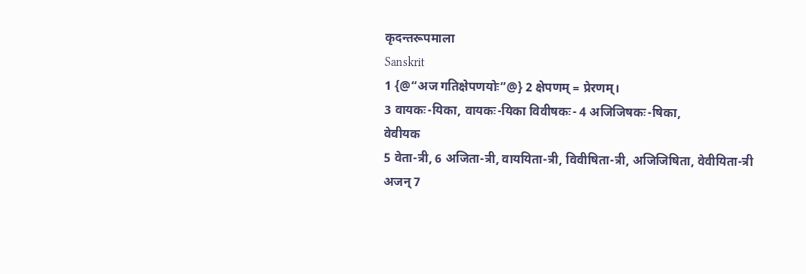कृदन्तरूपमाला
Sanskrit
1 {@“अज गतिक्षेपणयोः”@} 2 क्षेपणम् = प्रेरणम्।
3 वायकः-यिका, वायकः-यिका विवीषकः- 4 अजिजिषकः-षिका,
वेवीयक
5 वेता-त्री, 6 अजिता-त्री, वाययिता-त्री, विवीषिता-त्री, अजिजिषिता, वेवीयिता-त्री
अजन् 7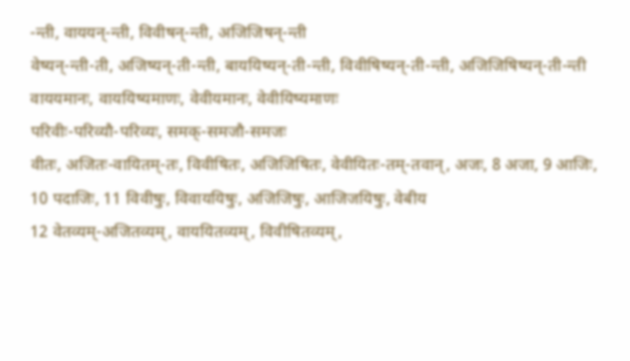-न्ती, वाययन्-न्ती, विवीषन्-न्ती, अजिजिषन्-न्ती
वेष्यन्-न्ती-ती, अजिष्यन्-ती-न्ती, बाययिष्यन्-ती-न्ती, विवीषिष्यन्-ती-न्ती, अजिजिषिष्यन्-ती-न्ती
वाययमानः, वाययिष्यमाणः, वेवीयमानः, वेवीयिष्यमाणः
परिवीः-परिव्यौ-परिव्यः, समक्-समजौ-समजः
वीतः, अजितः-वायितम्-तः, विवीषितः, अजिजिषितः, वेवीयितः-तम्-तवान्, अजः, 8 अजा, 9 आजिः, 10 पदाजिः, 11 विवीषुः, विवाययिषुः, अजिजिषुः, आजिजयिषुः, वेबीय
12 वेतव्यम्-अजितव्यम्, वाययितव्यम्, विवीषितव्यम्,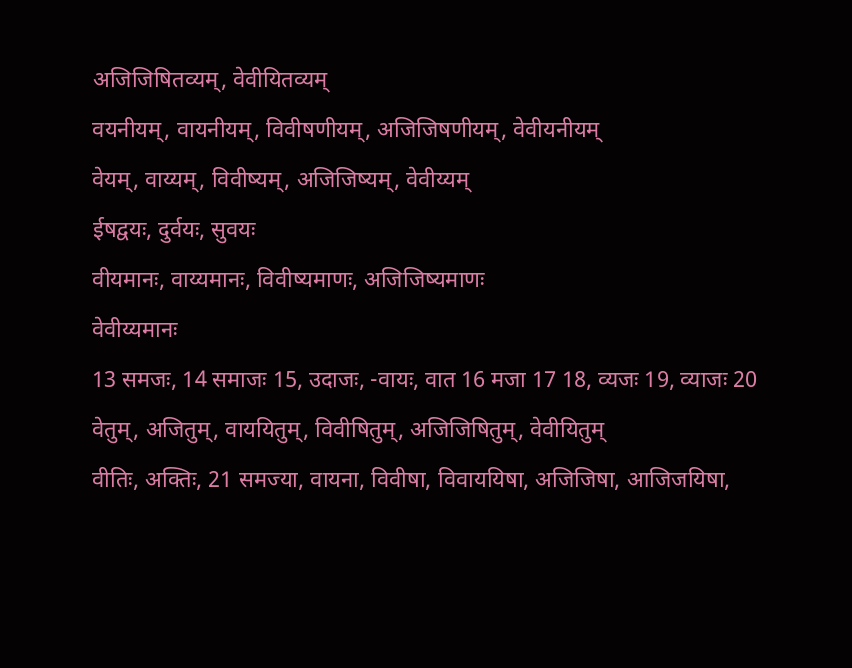अजिजिषितव्यम्, वेवीयितव्यम्
वयनीयम्, वायनीयम्, विवीषणीयम्, अजिजिषणीयम्, वेवीयनीयम्
वेयम्, वाय्यम्, विवीष्यम्, अजिजिष्यम्, वेवीय्यम्
ईषद्वयः, दुर्वयः, सुवयः
वीयमानः, वाय्यमानः, विवीष्यमाणः, अजिजिष्यमाणः
वेवीय्यमानः
13 समजः, 14 समाजः 15, उदाजः, -वायः, वात 16 मजा 17 18, व्यजः 19, व्याजः 20
वेतुम्, अजितुम्, वाययितुम्, विवीषितुम्, अजिजिषितुम्, वेवीयितुम्
वीतिः, अक्तिः, 21 समज्या, वायना, विवीषा, विवाययिषा, अजिजिषा, आजिजयिषा,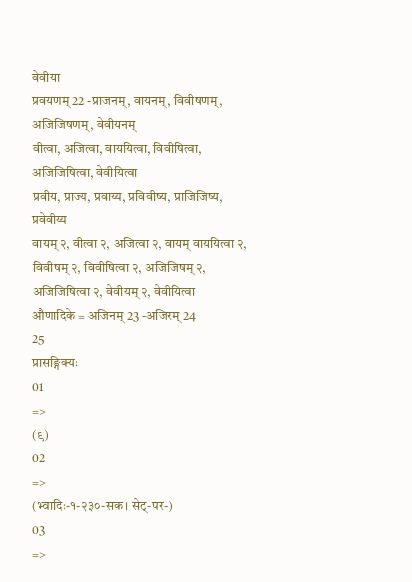वेवीया
प्रवयणम् 22 -प्राजनम्, वायनम्, विवीषणम्, अजिजिषणम्, वेवीयनम्
वीत्वा, अजित्वा, वाययित्वा, विवीषित्वा, अजिजिषित्वा, वेवीयित्वा
प्रवीय, प्राज्य, प्रवाय्य, प्रविवीष्य, प्राजिजिष्य, प्रवेवीय्य
वायम् २, वीत्वा २, अजित्वा २, वायम् वाययित्वा २, विवीषम् २, विवीषित्वा २, अजिजिषम् २, अजिजिषित्वा २, वेवीयम् २, वेवीयित्वा
औणादिके = अजिनम् 23 -अजिरम् 24
25
प्रासङ्गिक्यः
01
=>
(९)
02
=>
(भ्वादिः-१-२३०-सक। सेट्-पर-)
03
=>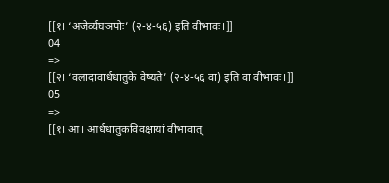[[१। ‘अजेर्व्यघञपोः’ (२-४-५६) इति वीभावः।]]
04
=>
[[२। ‘वलादावार्धधातुके वेष्यते’ (२-४-५६ वा) इति वा वीभावः।]]
05
=>
[[१। आ। आर्धधातुकविवक्षायां वीभावात्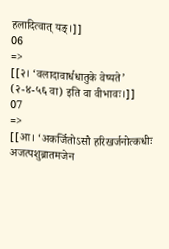हलादित्वात् यङ्।]]
06
=>
[[२। ‘वलादावार्धधातुके वेष्यते’ (२-४-५६ वा) इति वा वीभावः।]]
07
=>
[[आ। ‘अकर्जितोऽसौ हरिखर्जनोत्कधीः अजत्पशुब्रातमजेन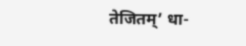तेजितम्’ धा-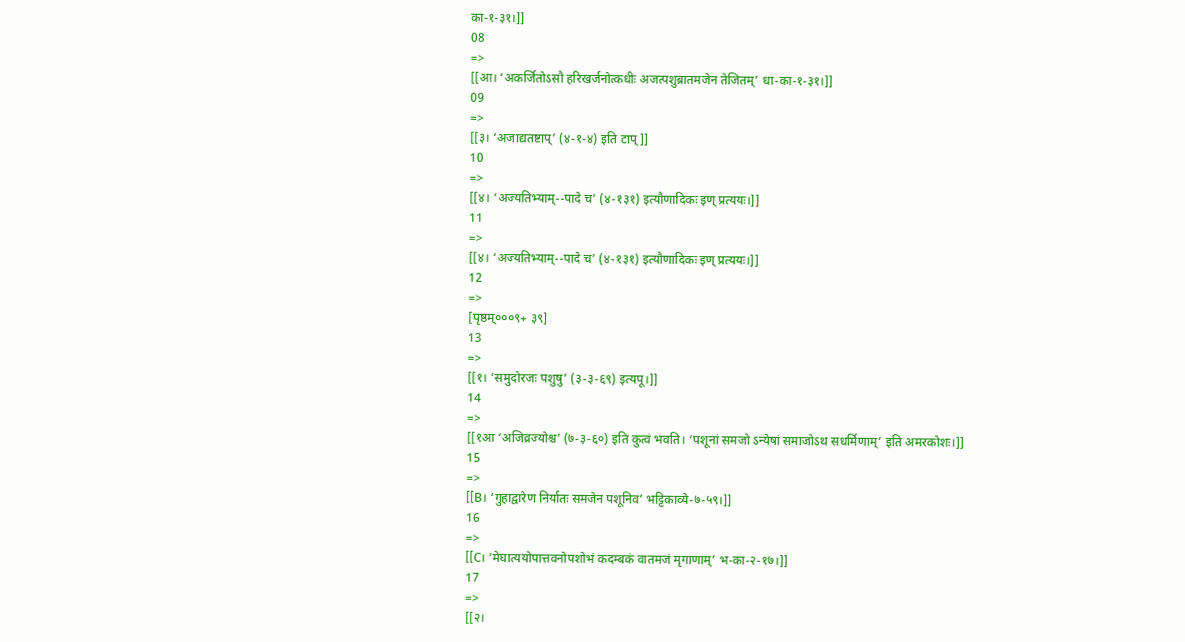का-१-३१।]]
08
=>
[[आ। ‘अकर्जितोऽसौ हरिखर्जनोत्कधीः अजत्पशुब्रातमजेन तेजितम्’ धा-का-१-३१।]]
09
=>
[[३। ‘अजाद्यतष्टाप्’ (४-१-४) इति टाप्]]
10
=>
[[४। ‘अज्यतिभ्याम्--पादे च’ (४-१३१) इत्यौणादिकः इण् प्रत्ययः।]]
11
=>
[[४। ‘अज्यतिभ्याम्--पादे च’ (४-१३१) इत्यौणादिकः इण् प्रत्ययः।]]
12
=>
[पृष्ठम्०००९+ ३९]
13
=>
[[१। ‘समुदोरजः पशुषु’ (३-३-६९) इत्यपू।]]
14
=>
[[१आ ‘अजिव्रज्योश्च’ (७-३-६०) इति कुत्वं भवति। ‘पशूनां समजो ऽन्येषां समाजोऽथ सधर्मिणाम्’ इति अमरकोशः।]]
15
=>
[[B। ‘गुहाद्वारेण निर्यातः समजेन पशूनिव’ भट्टिकाव्ये-७-५९।]]
16
=>
[[C। ‘मेघात्ययोपात्तवनोपशोभं कदम्बकं वातमजं मृगाणाम्’ भ-का-२-१७।]]
17
=>
[[२।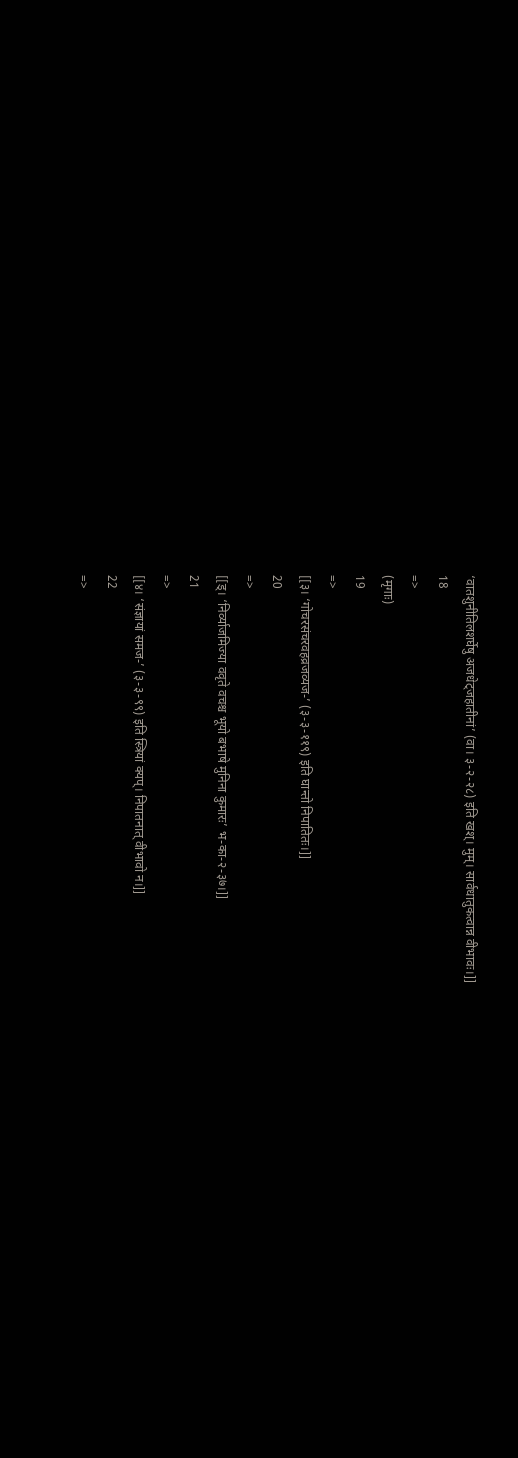‘वातशुनीतिलशर्घेषु अजधेट्जहातीनां’ (वा। ३-२-२८) इति खश्। मुम्। सार्वधातुकत्वान्न वीभावः।]]
18
=>
(मृगाः)
19
=>
[[३। ‘गोचरसंचरवहव्रजव्यज-’ (३-३-११९) इति घान्तो निपातितः।]]
20
=>
[[ड्। ‘निर्व्याजमिज्या ववृते वचश्च भूयो बभाषे मुनिना कुमारः’ भ-का-२-३७।]]
21
=>
[[४। ‘संज्ञायां समज-’ (३-३-९९) इति स्त्रियां क्यप्। निपातनात् वीभावो न।]]
22
=>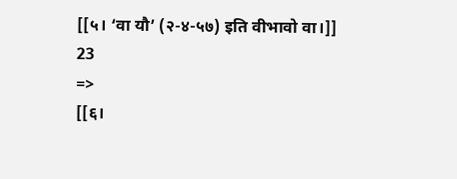[[५। ‘वा यौ’ (२-४-५७) इति वीभावो वा।]]
23
=>
[[६।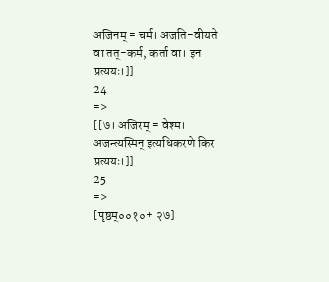अजिनम् = चर्म। अजति-वीयते वा तत्-कर्म, कर्ता वा। इन प्रत्ययः।]]
24
=>
[[७। अजिरम् = वेश्म। अजन्त्यस्मिन् इत्यधिकरणे किर प्रत्ययः।]]
25
=>
[पृष्ठम्००१०+ २७]